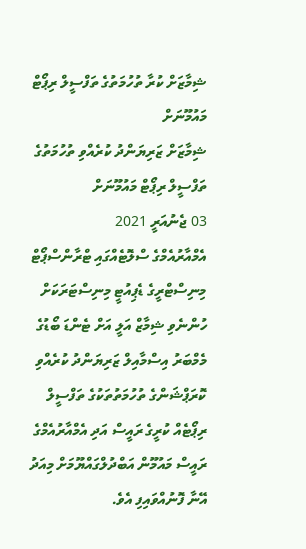ޝިމާޒަށް ކުރާ ތުހުމަތުގެ ތަފްސީލް ރިޕޯޓް މައުމޫނަށް
ޝިމާޒަށް ޒަރިޔަންދު ކުރެއްވި ތުހުމަތުގެ ތަފްސީލް ރިޕޯޓް މައުމޫނަށް
03 ޖެނުއަރީ 2021
އެމްއާރުއެމްގެ ސްލޮޓެއްގައި ޓްރާންސްޕޯޓް މިނިސްޓްރީގެ ޑެޕިއުޓީ މިނިސްޓަރަކަށް ހުންނެވި ޝިމާޒް އަލީ އަށް ޓެންޑަ ބޯޑުގެ މެމްބަރު އިސްމާއިލް ޒަރިޔަންދު ކުރެއްވި ކޮރަޕްޝަންގެ ތުހުމަތުތަކުގެ ތަފްސީލް ރިޕޯޓެއް ކުރީގެ ރައީސް އަދި އެމްއާރުއެމްގެ ރައީސް މައުމޫން އަބްދުލްގައްޔޫމަށް މިއަދު އޭނާ ފޮނުއްވައިފި އެވެ.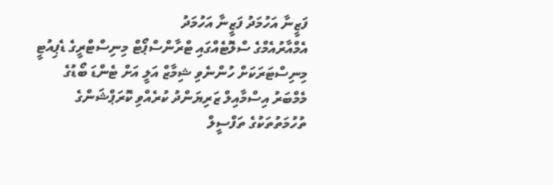ފަޒީނާ އަހުމަދު ފަޒީނާ އަހުމަދު
އެމްއާރުއެމްގެ ސްލޮޓެއްގައި ޓްރާންސްޕޯޓް މިނިސްޓްރީގެ ޑެޕިއުޓީ މިނިސްޓަރަކަށް ހުންނެވި ޝިމާޒް އަލީ އަށް ޓެންޑަ ބޯޑުގެ މެމްބަރު އިސްމާއިލް ޒަރިޔަންދު ކުރެއްވި ކޮރަޕްޝަންގެ ތުހުމަތުތަކުގެ ތަފްސީލް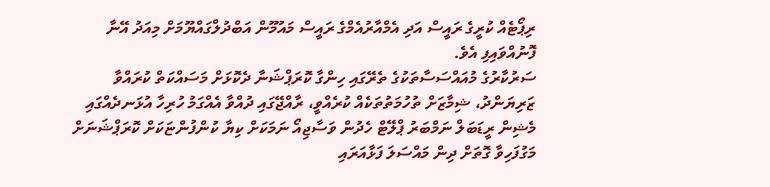ރިޕޯޓެއް ކުރީގެ ރައީސް އަދި އެމްއާރުއެމްގެ ރައީސް މައުމޫން އަބްދުލްގައްޔޫމަށް މިއަދު އޭނާ ފޮނުއްވައިފި އެވެ.
ސަރުކާރުގެ މުއައްސަސާތަކުގެ ތެރޭގައި ހިންގާ ކޮރަޕްޝަނާ ދެކޮޅަށް މަސައްކަތް ކުރައްވާ ޒަރިޔަންދު، ޝިމާޒަށް ތުހުމަތުތަކެއް ކުރެއްވީ، ރާއްޖޭގައި ދުއްވާ އެއްގަމު ހުރިހާ އުޅަނދެއްގައި މެޝިން ރީޑަބަލް ނަމްބަރު ޕްލޭޓް ހެދުން ވަސާޖިއޯ ނަމަކަށް ކިޔާ ކުންފުންޏަކަށް ކޮރަޕްޝަނަށް މަގުފަހިވާ ގޮތަށް ދިން މައްސަލަ ފަޅާއަރައި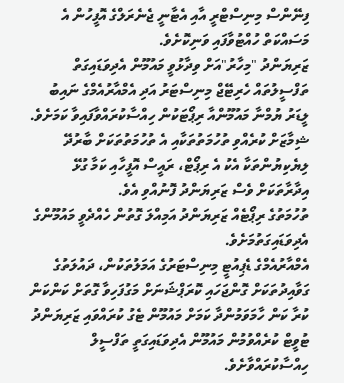ފިނޭންސް މިނިސްޓްރީ އާއި އެޓާނީ ޖެނެރަލްގެ އޮފީހުން އެ މަސައްކަތް ހުއްޓުވާފައި ވަނިކޮށެވެ.
ޒަރިޔަންދު "މިހާރު"އަށް ވިދާޅުވީ މައުމޫން އެދިވަޑައިގަތް ތަފްސީލުތައް ހެރިޓޭޖް މިނިސްޓަރު އަދި އެމްއާރުއެމްގެ ނައިބު ލީޑަރު ޔުމްނާ މައުމޫންއާ ރިޕޯޓަކުން ހިއްސާކުރައްވާފައިވާ ކަމަށެވެ. ޝިމާޒަށް ކުރެއްވި ތުހުމަތުތަކާއި އެ ތުހުމަތުތަކަށް ބާރުދޭ ލިޔެކިޔުންތަކާ އެކު އެ ރިޕޯޓް، ރައީސް އޮފީހާއި ކަމާ ގުޅޭ އިދާރާތަކަށް ވެސް ޒަރިޔަންދު ފޮނުއްވި އެވެ.
ތުހުމަތުގެ ރިޕޯޓެއް ޒަރިޔަންދު އަމިއްލަ ގޮތުން ހެއްދެވީ މައުމޫންގެ އެދިވަޑައިގަތުމަށެވެ.
އެމްއާރުއެމްގެ ޑެޕިއުޓީ މިނިސްޓަރުގެ އަމަލުތަކުން، ދައުލަތުގެ ގަވާއިދުތަކަށް ގޮންޖަހައި ކޮރަޕްޝަނަށް މަގުފަހިވާ ގޮތަށް ކަންކަން ކުރާ ކަން ހާމަވަމުންދާ ކަމަށް މައުމޫން ޓެގު ކުރައްވައި ޒަރިޔަންދު ޓުވީޓް ކުރެއްވުމުން މައުމޫން އެދިވަޑައިގަތީ ތަފްސީލް ހިއްސާކުރައްވާށެވެ.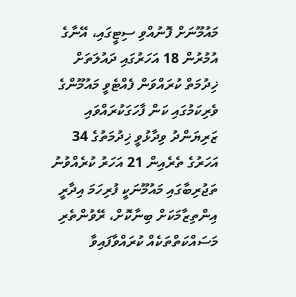މައުމޫނަށް ފޮނުއްވި ސިޓީގައި، އޭނާގެ އުމުރުން 18 އަހަރުގައި ދައުލަތަށް ޚިދުމަތް ކުރައްވަން ފެއްޓެވީ މައުމޫންގެ ވެރިކަމުގައި ކަން ފާހަގަކުރައްވައި ޒަރިޔަންދު ވިދާޅުވީ ޚިދުމަތުގެ 34 އަހަރުގެ ތެރެއިން 21 އަހަރު ކުރެއްވުނު ތަޖުރިބާގައި މައުމޫނަކީ ފުރިހަމަ އިދާރީ އިންތިޒާމަކަށް ބިނާކޮށް، ރޭވުންތެރި މަސައްކަތްތަކެއް ކުރައްވާފައިވާ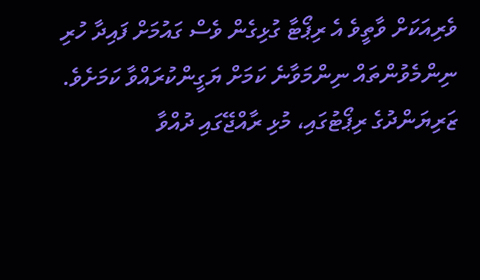ވެރިއަކަށް ވާތީވެ އެ ރިޕޯޓާ ގުޅިގެން ވެސް ގައުމަށް ފައިދާ ހުރި ނިންމެވުންތައް ނިންމަވާނެ ކަމަށް ޔަގީންކުރައްވާ ކަމަށެވެ.
ޒަރިޔަންދުގެ ރިޕޯޓުގައި، މުޅި ރާއްޖޭގައި ދުއްވާ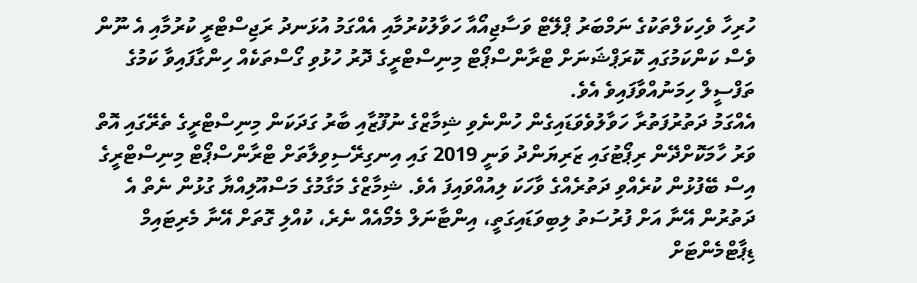ހުރިހާ ވެހިކަލްތަކުގެ ނަމްބަރު ޕްލޭޓް ވަސާޖިއޯއާ ހަވާލުކުރުމާއި އެއްގަމު އުޅަނދު ރަޖިސްޓްރީ ކުރުމާއި އެ ނޫން ވެސް ކަންކަމުގައި ކޮރަޕްޝަނަށް ޓްރާންސްޕޯޓް މިނިސްޓްރީގެ ދޮރު ހުޅުވި ގޯސްތަކެއް ހިންގާފައިވާ ކަމުގެ ތަފްސީލް ހިމަނުއްވާފައިވެ އެވެ.
އެއްގަމު ދަތުރުފަތުރާ ހަވާލުވެވަޑައިގެން ހުންނެވި ޝިމާޒްގެ ނުފޫޒާއި ބާރު ގަދަކަން މިނިސްޓްރީގެ ތެރޭގައި އޮތް ވަރު ހާމަކޮށްދޭން ރިޕޯޓުގައި ޒަރިޔަންދު ވަނީ 2019 ގައި އިނގިރޭސިވިލާތަށް ޓްރާންސްޕޯޓް މިނިސްޓްރީގެ އިސް ބޭފުޅުން ކުރެއްވި ދަތުރެއްގެ ވާހަކަ ލިއުއްވައިފަ އެވެ. ޝިމާޒްގެ މަގާމުގެ މަސްއޫލިއްޔާ ގުޅުން ނެތް އެ ދަތުރުން އޭނާ އަށް ފުރުސަތު ލިބިވަޑައިގަތީ، އިންޓާނަލް މެމޯއެއް ނެރެ، ކުއްލި ގޮތަށް އޭނާ މެރިޓައިމް ޑިޕާޓްމެންޓަށް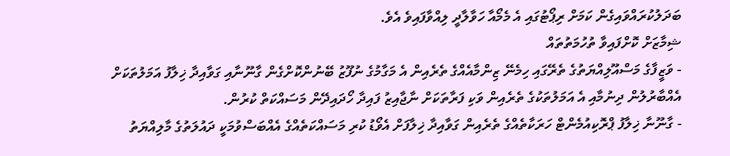ބަދަލުކުރައްވައިގެން ކަމަށް ރިޕޯޓުގައި އެ މެމޯއާ ހަވާލާދީ ލިއްވާފައިވެ އެވެ.
ޝިމާޒަށް ކޮށްފައިވާ ތުހުމަތުތައް
- ވަޒީފާގެ މަސްއޫލިއްޔަތުގެ ތެރޭގައި ހިމެނޭ ޒިންމާއެއްގެ ތެރެއިން އެ މަގާމުގެ ނުފޫޒު ބޭނުންކޮށްގެން ގާނޫނާއި ގަވާއިދާ ޚިލާފު އަމަލުތަކަށް އެއްބާރުލުން ދިނުމާއި އެ އަމަލުތަކުގެ ތެރެއިން ވަކި ފަރާތަކަށް ނާޖާއިޒު ފައިދާ ހޯދައިދޭން މަސައްކަތް ކުރުން.
- ގާނޫނާ ޚިލާފު ޕްރޮކިއުމެންޓް ހަރަކާތެއްގެ ތެރެއިން ގަވާއިދާ ޚިލާފަށް އެވޯޑު ކުރި މަސައްކަތެއްގެ އެއްބަސްވުމަކީ ދައުލަތުގެ މާލިއްޔަތު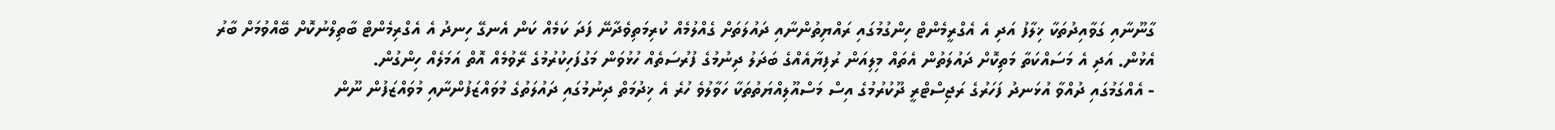ގާނޫނާއި ގަވާއިދުތަކާ ޚިލާފު އަދި އެ އެގްރީމެންޓް ހިންގުމުގައި ރައްޔިތުންނާއި ދައުލަތަށް ގެއްލުމެއް ކުރިމަތިވެދާނޭ ފަދަ ކަމެއް ކަން އެނގޭ ހިނދު އެ އެގްރިމެންޓް ބާތިލްނުކޮށް ބޭއްވުމަށް ބާރު އެޅުން. އަދި އެ މަސައްކަތާ މަތިކޮށް ދައުލަތުން އެތައް މިލިއަން ރުފިޔާއެއްގެ ބަދަލު ދިނުމުގެ ފުރުސަތެއް ހުޅުވަން މަގުފަހިކުރުމުގެ ރޭވުމެއް އޮތް އަމަލެއް ހިންގުން.
- އެއްގަމުގައި ދުއްވާ އުޅަނދު ފަހަރުގެ ރަޖިސްޓްރީ ދޫކުރުމުގެ އިސް މަސްއޫލިއްޔަތުތަކާ ހަވާލުވެ ހުރެ އެ ޚިދުމަތް ދިނުމުގައި ދައުލަތުގެ މުވައްޒަފުންނާއި މުވައްޒަފުން ނޫން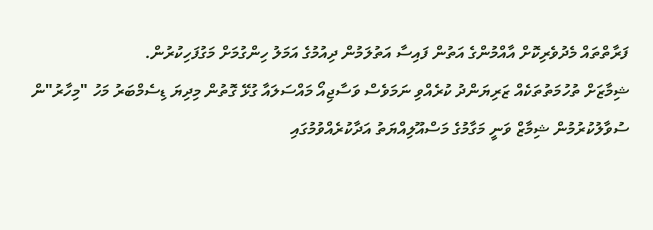ފަރާތްތައް މެދުވެރިކޮށް އާއްމުންގެ އަތުން ފައިސާ އަތުލަމުން ދިއުމުގެ އަމަލު ހިންގުމަށް މަގުފަހިކުރުން.
ޝިމާޒަށް ތުހުމަތުތަކެއް ޒަރިޔަންދު ކުރެއްވި ނަމަވެސް ވަސާޖިއޯ މައްސަލައާ ގުޅޭ ގޮތުން މިދިޔަ ޑިސެމްބަރު މަހު "މިހާރު"ން ސުވާލުކުރުމުން ޝިމާޒް ވަނީ މަގާމުގެ މަސްއޫލިއްޔަތު އަދާކުރެއްވުމުގައި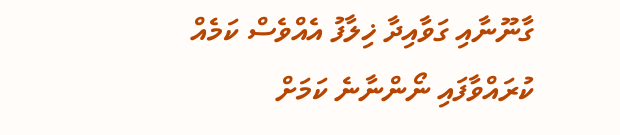ގާނޫނާއި ގަވާއިދާ ޚިލާފު އެއްވެސް ކަމެއް ކުރައްވާފައި ނޯންނާނެ ކަމަށް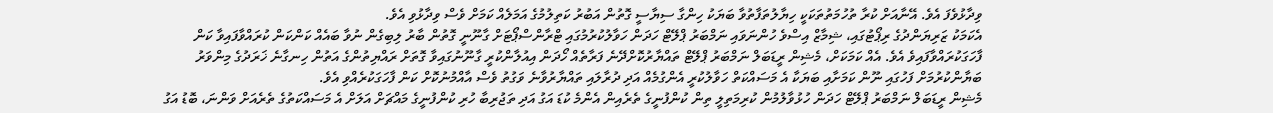ވިދާޅުވެފަ އެވެ. އޭނާއަށް ކުރާ ތުހުމަތުތަކަކީ ހިޔާލުތަފާތުވާ ބަޔަކު ހިންގާ ސިޔާސީ ގޮތުން އަބުރު ކަތިލުމުގެ އަމަލެއް ކަމަށް ވެސް ވިދާޅުވި އެވެ.
އެކަމަކު ޒަރިޔަންދުގެ ރިޕޯޓުގައި، ޝިމާޒް އިސްވެ ހުންނަވައި ނަމްބަރު ޕްލޭޓް ހަދަން ހަވާލުކުރުމުގައި ޓްރާންސްޕޯޓަށް ގާނޫނީ ގޮތުން ބާރު ލިބިގެން ނުވާ ބައެއް ކަންކަން ކުރައްވާފައިވާ ކަން ފާހަގަކުރައްވާފައިވެ އެވެ. އެއް ކަމަކަށް، މެޝިން ރީޑަބަލް ނަމްބަރު ޕްލޭޓް ތައްޔާރުކޮށްދޭނެ ފަރާތެއް ހޯދަން އިއުލާންކުރީ ގާނޫނުގައިވާ ގޮތަށް ރައްޔިތުންގެ އަތުން ހިނގާނެ ޚަރަދުގެ މިންވަރު ބަޔާންކުރުމަށް ފަހުގައި ނޫން ކަމަށާއި ބަޔަކާ އެ މަސައްކަތް ހަވާލުކުރީ އެންގުމެއް އަދި ދުރާލައި ތައްޔާރުވާނެ ވަގުތު ވެސް އާއްމުނުކޮށް ކަން ފާހަގަކުރެއްވި އެވެ.
މެޝިން ރީޑަބަލް ނަމްބަރު ޕްލޭޓް ހަދަން ހުޅުވާލުމުން ކުރިމަތިލީ ތިން ކުންފުނީގެ ތެރެއިން އެންމެ ކުޑަ އަގު އަދި ތަޖުރިބާ ހުރި ކުންފުނީގެ މައްޗަށް އަލަށް އެ މަސައްކަތުގެ ތެރެއަށް ވަންނަ، ބޮޑު އަގު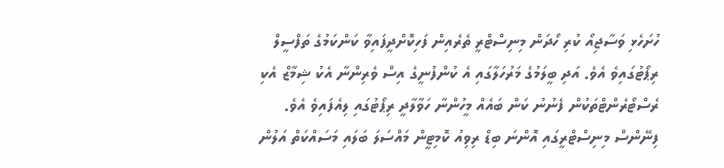ހުށަހެޅި ވަސާޖިއޯ ކުރި ހޯދަން މިނިސްޓްރީ ތެރެއިން ފަހިކޮށްދީފައިވާ ކަންކަމުގެ ތަފްސީލް ރިޕޯޓުގައިވެ އެވެ. އަދި ބީލަމުގެ މަރުހަލާގައި އެ ކުންފުނީގެ އިސް ވެރިންނާ އެކު ޝިމާޒް އެކި ރެސްޓޯރެންޓްތަކުން ފެނުނު ކަން ބައެއް މީހުންނާ ހަވާލާދީ ރިޕޯޓުގައި ލިއެފައިވެ އެވެ. ފިނޭންސް މިނިސްޓްރީގައި އޮންނަ ބިޑް ރިވިއު ކޮމިޓީން މައްސަލަ ބަލައި މަސައްކަތް އަލުން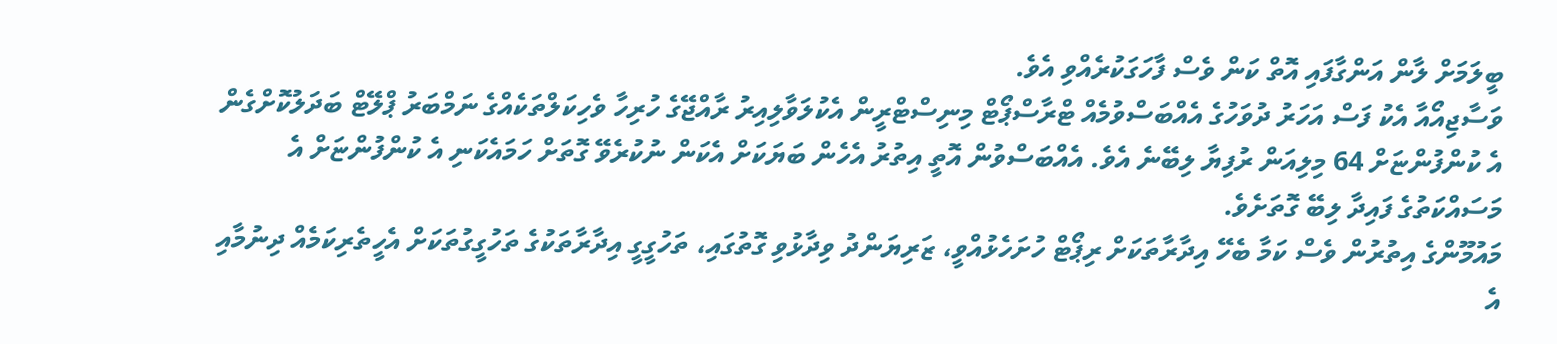ބީލަމަށް ލާން އަންގާފައި އޮތް ކަން ވެސް ފާހަގަކުރެއްވި އެވެ.
ވަސާޖިއޯއާ އެކު ފަސް އަހަރު ދުވަހުގެ އެއްބަސްވުމެއް ޓްރާސްޕޯޓް މިނިސްޓްރީން އެކުލަވާލިއިރު ރާއްޖޭގެ ހުރިހާ ވެހިކަލްތަކެއްގެ ނަމްބަރު ޕްލޭޓް ބަދަލުކޮށްގެން އެ ކުންފުންޏަށް 64 މިލިއަން ރުފިޔާ ލިބޭނެ އެވެ. އެއްބަސްވުން އޮތީ އިތުރު އެހެން ބަޔަކަށް އެކަން ނުކުރެވޭ ގޮތަށް ހަމައެކަނި އެ ކުންފުންޏަށް އެ މަސައްކަތުގެ ފައިދާ ލިބޭ ގޮތަށެވެ.
މައުމޫންގެ އިތުރުން ވެސް ކަމާ ބެހޭ އިދާރާތަކަށް ރިޕޯޓް ހުށަހެޅުއްވީ، ޒަރިޔަންދު ވިދާޅުވި ގޮތުގައި، ތަހުގީގީ އިދާރާތަކުގެ ތަހުގީގުތަކަށް އެހީތެރިކަމެއް ދިނުމާއި އެ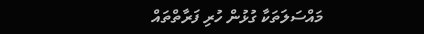މައްސަލަތަކާ ގުޅުން ހުރި ފަރާތްތައް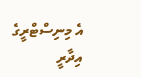އެ މިނިސްޓްރީގެ އިދާރީ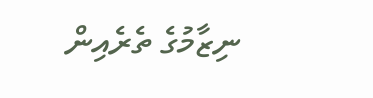ނިޒާމުގެ ތެރެއިން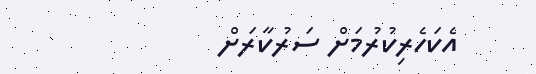އެކަހެރިކުރުމަށް ސަރުކާރަށް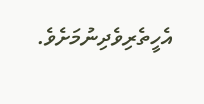އެހީތެރިވެދިނުމަށެވެ.